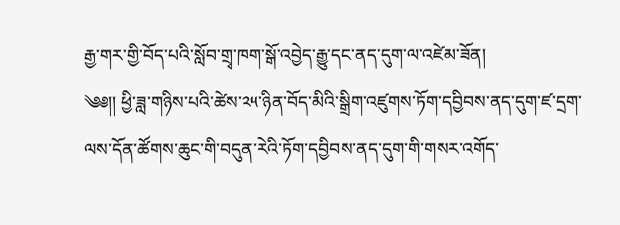རྒྱ་གར་གྱི་བོད་པའི་སློབ་གྲྭ་ཁག་སྒོ་འབྱེད་རྒྱུ་དང་ནད་དུག་ལ་འཛེམ་ཟོན།
༄༅།། ཕྱི་ཟླ་གཉིས་པའི་ཚེས་༢༥་ཉིན་བོད་མིའི་སྒྲིག་འཛུགས་ཏོག་དབྱིབས་ནད་དུག་ཛ་དྲག་ལས་དོན་ཚོགས་ཆུང་གི་བདུན་རེའི་ཏོག་དབྱིབས་ནད་དུག་གི་གསར་འགོད་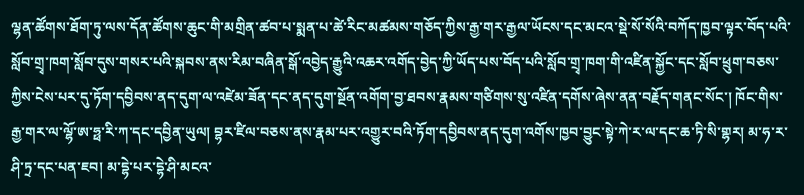ལྷན་ཚོགས་ཐོག་ཏུ་ལས་དོན་ཚོགས་ཆུང་གི་མགྲིན་ཚབ་པ་སྨན་པ་ཚེ་རིང་མཚམས་གཅོད་ཀྱིས་རྒྱ་གར་རྒྱལ་ཡོངས་དང་མངའ་སྡེ་སོ་སོའི་བཀོད་ཁྱབ་ལྟར་བོད་པའི་སློབ་གྲྭ་ཁག་སློབ་དུས་གསར་པའི་སྐབས་ནས་རིམ་བཞིན་སྒོ་འབྱེད་རྒྱུའི་འཆར་འགོད་བྱེད་ཀྱི་ཡོད་པས་བོད་པའི་སློབ་གྲྭ་ཁག་གི་འཛིན་སྐྱོང་དང་སློབ་ཕྲུག་བཅས་ཀྱིས་ངེས་པར་དུ་ཏོག་དབྱིབས་ནད་དུག་ལ་འཛེམ་ཟོན་དང་ནད་དུག་སྔོན་འགོག་བྱ་ཐབས་རྣམས་གཙིགས་སུ་འཛིན་དགོས་ཞེས་ནན་བརྗོད་གནང་སོང་། ཁོང་གིས་རྒྱ་གར་ལ་ལྷོ་ཨ་ཧྥ་རི་ཀ་དང་དབྱིན་ཡུལ། བྷར་ཛིལ་བཅས་ནས་རྣམ་པར་འགྱུར་བའི་ཏོག་དབྱིབས་ནད་དུག་འགོས་ཁྱབ་བྱུང་སྟེ་ཀེ་ར་ལ་དང་ཆ་ཏི་སི་གྷར། མ་ཧ་ར་ཤི་ཏྲ་དང་པན་ཇབ། མ་དྷེ་པར་དྷེ་ཤི་མངའ་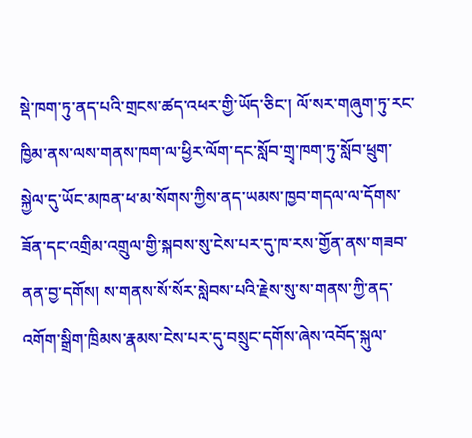སྡེ་ཁག་ཏུ་ནད་པའི་གྲངས་ཚད་འཕར་གྱི་ཡོད་ཅིང་། ལོ་སར་གཞུག་ཏུ་རང་ཁྱིམ་ནས་ལས་གནས་ཁག་ལ་ཕྱིར་ལོག་དང་སློབ་གྲྭ་ཁག་ཏུ་སློབ་ཕྲུག་སྐྱེལ་དུ་ཡོང་མཁན་ཕ་མ་སོགས་ཀྱིས་ནད་ཡམས་ཁྱབ་གདལ་ལ་དོགས་ཟོན་དང་འགྲིམ་འགྲུལ་གྱི་སྐབས་སུ་ངེས་པར་དུ་ཁ་རས་གྱོན་ནས་གཟབ་ནན་བྱ་དགོས། ས་གནས་སོ་སོར་སླེབས་པའི་རྗེས་སུ་ས་གནས་ཀྱི་ནད་འགོག་སྒྲིག་ཁྲིམས་རྣམས་ངེས་པར་དུ་བསྲུང་དགོས་ཞེས་འབོད་སྐུལ་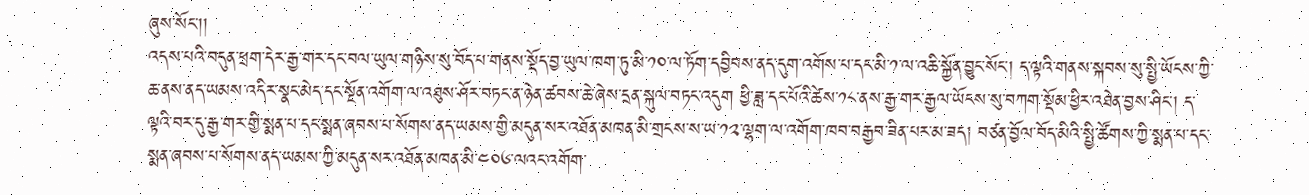ཞུས་སོང་།།
འདས་པའི་བདུན་ཕྲག་དེར་རྒྱ་གར་དང་བལ་ཡུལ་གཉིས་སུ་བོད་པ་གནས་སྡོད་བྱ་ཡུལ་ཁག་ཏུ་མི་༡༠་ལ་ཏོག་དབྱིབས་ནད་དུག་འགོས་པ་དང་མི་༡་ལ་འཆི་སྐྱོན་བྱུང་སོང་། ད་ལྟའི་གནས་སྐབས་སུ་སྤྱི་ཡོངས་ཀྱི་ཆ་ནས་ནད་ཡམས་འདིར་སྣང་མེད་དང་སྔོན་འགོག་ལ་འཐུས་ཤོར་བཏང་ན་ཉེན་ཚབས་ཆེ་ཞེས་དྲན་སྐུལ་བཏང་འདུག ཕྱི་ཟླ་དང་པོའི་ཚེས་༡༨་ནས་རྒྱ་གར་རྒྱལ་ཡོངས་སུ་བཀག་སྡོམ་ཕྱིར་འཐེན་བྱས་ཤིང་། ད་ལྟའི་བར་དུ་རྒྱ་གར་གྱི་སྨན་པ་དང་སྨན་ཞབས་པ་སོགས་ནད་ཡམས་གྱི་མདུན་སར་འཐོན་མཁན་མི་གྲངས་ས་ཡ་༡༢་ལྷག་ལ་འགོག་ཁབ་བརྒྱབ་ཟིན་པར་མ་ཟད། བཙན་བྱོལ་བོད་མིའི་སྤྱི་ཚོགས་ཀྱི་སྨན་པ་དང་སྨན་ཞབས་པ་སོགས་ནད་ཡམས་ཀྱི་མདུན་སར་འཐོན་མཁན་མི་༤༠༦་ལའང་འགོག་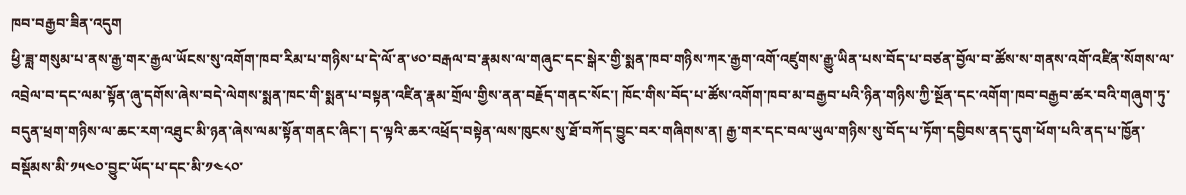ཁབ་བརྒྱབ་ཟིན་འདུག
ཕྱི་ཟླ་གསུམ་པ་ནས་རྒྱ་གར་རྒྱལ་ཡོངས་སུ་འགོག་ཁབ་རིམ་པ་གཉིས་པ་དེ་ལོ་ན་༦༠་བརྒལ་བ་རྣམས་ལ་གཞུང་དང་སྒེར་གྱི་སྨན་ཁབ་གཉིས་ཀར་རྒྱག་འགོ་འཛུགས་རྒྱུ་ཡིན་པས་བོད་པ་བཙན་བྱོལ་བ་ཚོས་ས་གནས་འགོ་འཛིན་སོགས་ལ་འབྲེལ་བ་དང་ལམ་སྟོན་ཞུ་དགོས་ཞེས་བདེ་ལེགས་སྨན་ཁང་གི་སྨན་པ་བསྟན་འཛིན་རྣམ་གྲོལ་གྱིས་ནན་བརྗོད་གནང་སོང་། ཁོང་གིས་བོད་པ་ཚོས་འགོག་ཁབ་མ་བརྒྱབ་པའི་ཉིན་གཉིས་ཀྱི་སྔོན་དང་འགོག་ཁབ་བརྒྱབ་ཚར་བའི་གཞུག་ཏུ་བདུན་ཕྲག་གཉིས་ལ་ཆང་རག་འཐུང་མི་ཉན་ཞེས་ལམ་སྟོན་གནང་ཞིང་། ད་ལྟའི་ཆར་འཕྲོད་བསྟེན་ལས་ཁུངས་སུ་ཐོ་བཀོད་བྱུང་བར་གཞིགས་ན། རྒྱ་གར་དང་བལ་ཡུལ་གཉིས་སུ་བོད་པ་ཏོག་དབྱིབས་ནད་དུག་ཕོག་པའི་ནད་པ་ཁྱོན་བསྡོམས་མི་༡༥༤༠་བྱུང་ཡོད་པ་དང་མི་༡༤༨༠་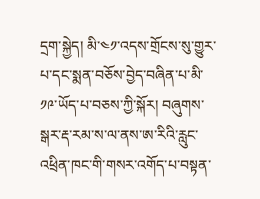དྲག་སྐྱེད། མི་༤༡་འདས་གྲོངས་སུ་གྱུར་པ་དང་སྨན་བཅོས་བྱེད་བཞིན་པ་མི་༡༩་ཡོད་པ་བཅས་ཀྱི་སྐོར། བཞུགས་སྒར་རྡ་རམ་ས་ལ་ནས་ཨ་རིའི་རླུང་འཕྲིན་ཁང་གི་གསར་འགོད་པ་བསྟན་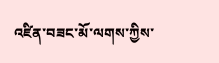འཛིན་བཟང་མོ་ལགས་ཀྱིས་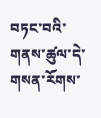བཏང་བའི་གནས་ཚུལ་དེ་གསན་རོགས་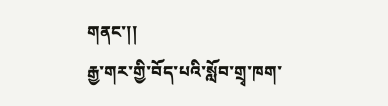གནང་།།
རྒྱ་གར་གྱི་བོད་པའི་སློབ་གྲྭ་ཁག་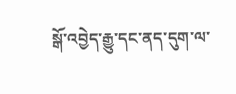སྒོ་འབྱེད་རྒྱུ་དང་ནད་དུག་ལ་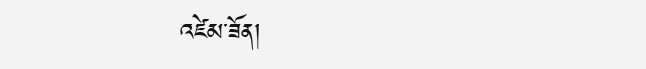འཛེམ་ཟོན།